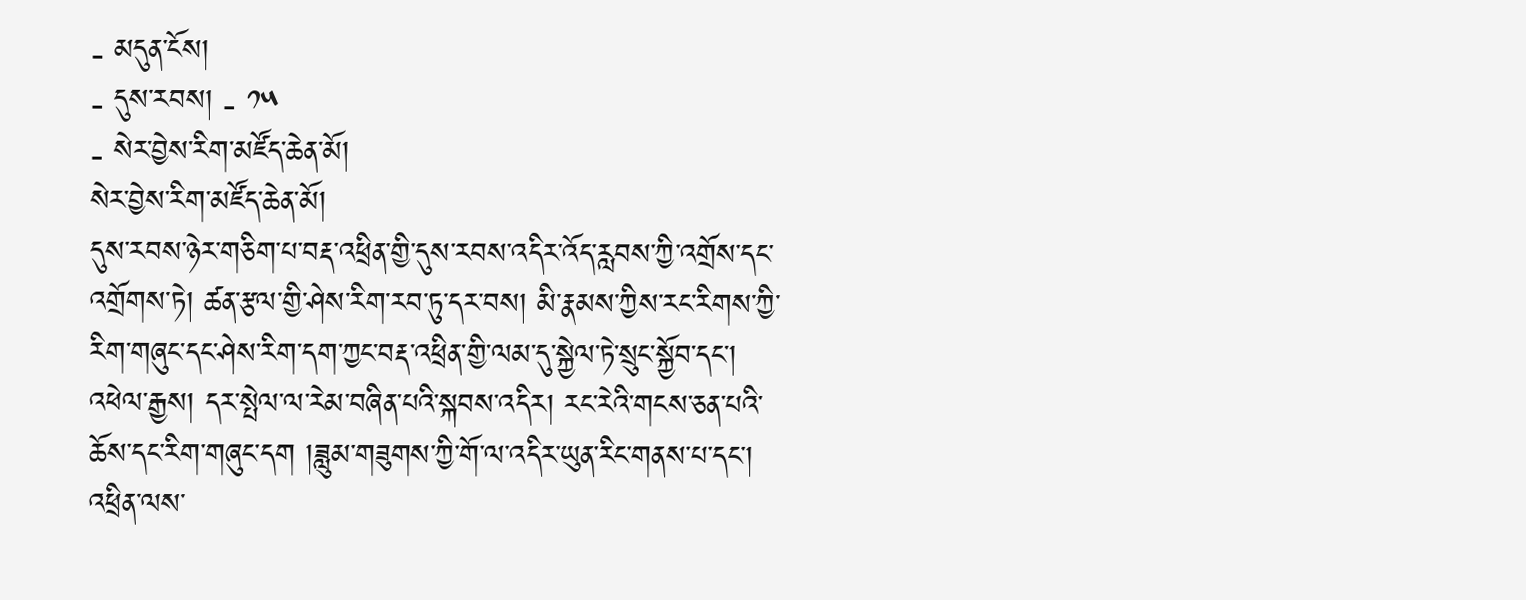- མདུན་ངོས།
- དུས་རབས། - ༡༥
- སེར་བྱེས་རིག་མཛོད་ཆེན་མོ།
སེར་བྱེས་རིག་མཛོད་ཆེན་མོ།
དུས་རབས་ཉེར་གཅིག་པ་བརྡ་འཕྲིན་གྱི་དུས་རབས་འདིར་འོད་རླབས་ཀྱི་འགྲོས་དང་འགྲོགས་ཏེ། ཚན་རྩལ་གྱི་ཤེས་རིག་རབ་ཏུ་དར་བས། མི་རྣམས་ཀྱིས་རང་རིགས་ཀྱི་རིག་གཞུང་དང་ཤེས་རིག་དག་ཀྱང་བརྡ་འཕྲིན་གྱི་ལམ་དུ་སྐྱེལ་ཏེ་སྲུང་སྐྱོབ་དང་། འཕེལ་རྒྱས། དར་སྤེལ་ལ་རེམ་བཞིན་པའི་སྐབས་འདིར། རང་རེའི་གངས་ཅན་པའི་ཆོས་དང་རིག་གཞུང་དག །ཟླུམ་གཟུགས་ཀྱི་གོ་ལ་འདིར་ཡུན་རིང་གནས་པ་དང་། འཕྲིན་ལས་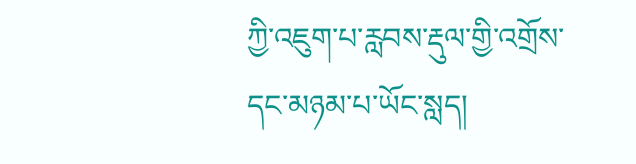ཀྱི་འཇུག་པ་རླབས་རྡུལ་གྱི་འགྲོས་དང་མཉམ་པ་ཡོང་སླད།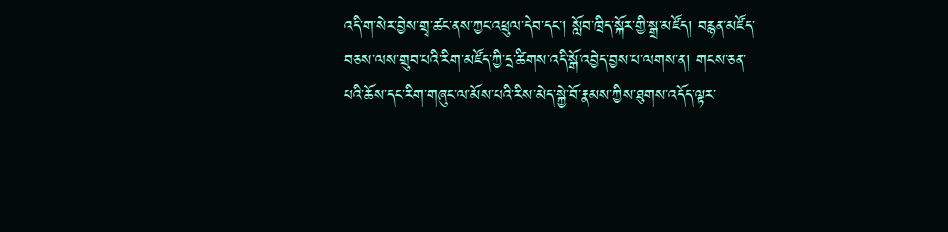འདི་ག་སེར་བྱེས་གྲྭ་ཚང་ནས་ཀྱང་འཕྲུལ་དེབ་དང་། སློབ་ཁྲིད་སྐོར་གྱི་སྒྲ་མཛོད། བརྙན་མཛོད་བཅས་ལས་གྲུབ་པའི་རིག་མཛོད་ཀྱི་དྲ་ཚིགས་འདི་སྒོ་འབྱེད་བྱས་པ་ལགས་ན། གངས་ཅན་པའི་ཆོས་དང་རིག་གཞུང་ལ་མོས་པའི་རིས་མེད་སྐྱེ་བོ་རྣམས་ཀྱིས་ཐུགས་འདོད་ལྟར་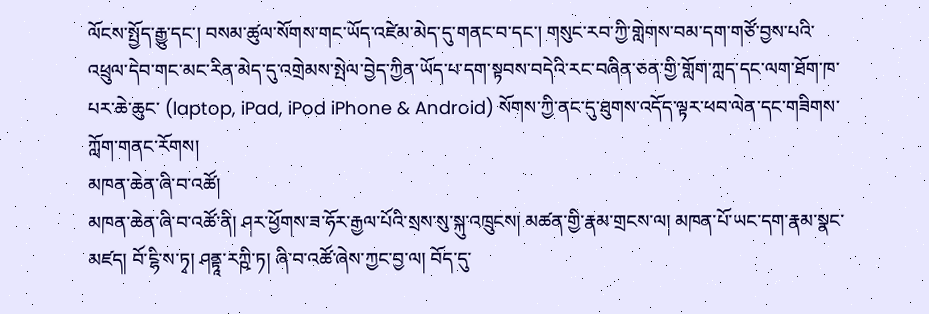ལོངས་སྤྱོད་རྒྱུ་དང་། བསམ་ཚུལ་སོགས་གང་ཡོད་འཛེམ་མེད་དུ་གནང་བ་དང་། གསུང་རབ་ཀྱི་གླེགས་བམ་དག་གཙོ་བྱས་པའི་འཕྲུལ་དེབ་གང་མང་རིན་མེད་དུ་འགྲེམས་སྤེལ་བྱེད་ཀྱིན་ཡོད་པ་དག་སྟབས་བདེའི་རང་བཞིན་ཅན་གྱི་གློག་ཀླད་དང་ལག་ཐོག་ཁ་པར་ཆེ་ཆུང་ (laptop, iPad, iPod iPhone & Android) སོགས་ཀྱི་ནང་དུ་ཐུགས་འདོད་ལྟར་ཕབ་ལེན་དང་གཟིགས་ཀློག་གནང་རོགས།
མཁན་ཆེན་ཞི་བ་འཚོ།
མཁན་ཆེན་ཞི་བ་འཚོ་ནི། ཤར་ཕྱོགས་ཟ་ཧོར་རྒྱལ་པོའི་སྲས་སུ་སྐུ་འཁྲུངས། མཚན་གྱི་རྣམ་གྲངས་ལ། མཁན་པོ་ཡང་དག་རྣམ་སྣང་མཛད། བོ་ངྷི་ས་ཏྭ། ཤནྟཱ་རཀྵི་ཏ། ཞི་བ་འཚོ་ཞེས་ཀྱང་བྱ་ལ། བོད་དུ་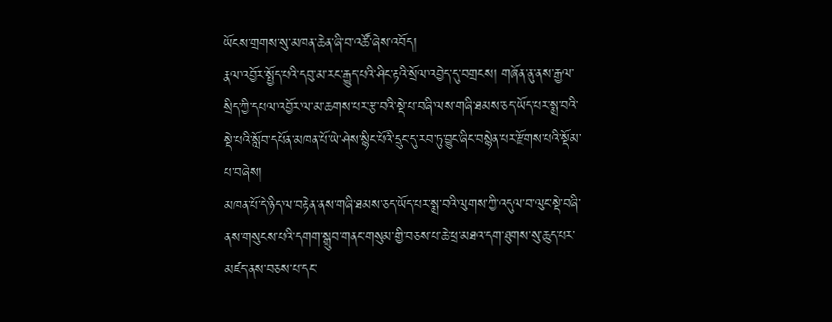ཡོངས་གྲགས་སུ་མཁན་ཆེན་ཞི་བ་འཚོ་ཞེས་འབོད།
རྣལ་འབྱོར་སྤྱོད་པའི་དབུ་མ་རང་རྒྱུད་པའི་ཤིང་རྟའི་སྲོལ་འབྱེད་དུ་བགྲངས། གཞོན་ནུ་ནས་རྒྱལ་སྲིད་ཀྱི་དཔལ་འབྱོར་ལ་མ་ཆགས་པར་རྩ་བའི་སྡེ་པ་བཞི་ལས་གཞི་ཐམས་ཅད་ཡོད་པར་སྨྲ་བའི་སྡེ་པའི་སློབ་དཔོན་མཁན་པོ་ཡེ་ཤེས་སྙིང་པོའི་དྲུང་དུ་རབ་ཏུ་བྱུང་ཞིང་བསྙེན་པར་རྫོགས་པའི་སྡོམ་པ་བཞེས།
མཁན་པོ་དེ་ཉིད་ལ་བརྟེན་ནས་གཞི་ཐམས་ཅད་ཡོད་པར་སྨྲ་བའི་ལུགས་ཀྱི་འདུལ་བ་ལུང་སྡེ་བཞི་ནས་གསུངས་པའི་དགག་སྒྲུབ་གནང་གསུམ་གྱི་བཅས་པ་ཆེ་ཕྲ་མཐའ་དག་ཐུགས་སུ་ཆུད་པར་མཛད་ནས་བཅས་པ་དང་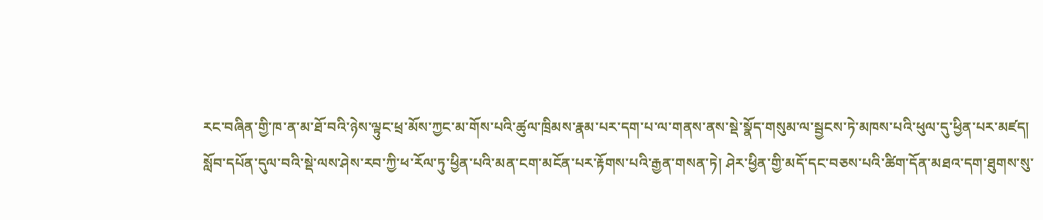རང་བཞིན་གྱི་ཁ་ན་མ་ཐོ་བའི་ཉེས་ལྟུང་ཕྲ་མོས་ཀྱང་མ་གོས་པའི་ཚུལ་ཁྲིམས་རྣམ་པར་དག་པ་ལ་གནས་ནས་སྡེ་སྣོད་གསུམ་ལ་སྦྱངས་ཏེ་མཁས་པའི་ཕུལ་དུ་ཕྱིན་པར་མཛད།
སློབ་དཔོན་དུལ་བའི་སྡེ་ལས་ཤེས་རབ་ཀྱི་ཕ་རོལ་ཏུ་ཕྱིན་པའི་མན་ངག་མངོན་པར་རྟོགས་པའི་རྒྱན་གསན་ཏེ། ཤེར་ཕྱིན་གྱི་མདོ་དང་བཅས་པའི་ཚིག་དོན་མཐའ་དག་ཐུགས་སུ་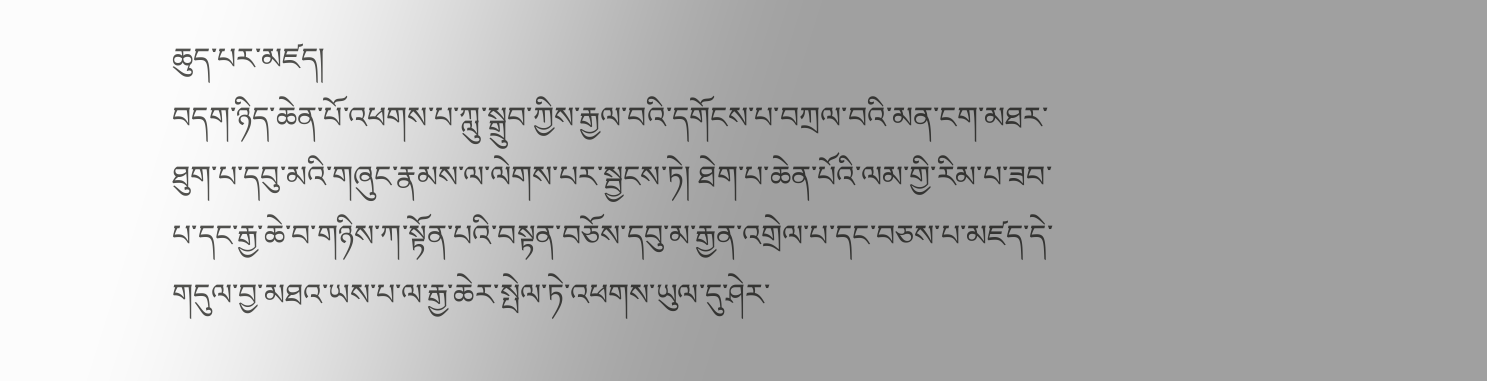ཆུད་པར་མཛད།
བདག་ཉིད་ཆེན་པོ་འཕགས་པ་ཀླུ་སྒྲུབ་ཀྱིས་རྒྱལ་བའི་དགོངས་པ་བཀྲལ་བའི་མན་ངག་མཐར་ཐུག་པ་དབུ་མའི་གཞུང་རྣམས་ལ་ལེགས་པར་སྦྱངས་ཏེ། ཐེག་པ་ཆེན་པོའི་ལམ་གྱི་རིམ་པ་ཟབ་པ་དང་རྒྱ་ཆེ་བ་གཉིས་ཀ་སྟོན་པའི་བསྟན་བཅོས་དབུ་མ་རྒྱན་འགྲེལ་པ་དང་བཅས་པ་མཛད་དེ་གདུལ་བྱ་མཐའ་ཡས་པ་ལ་རྒྱ་ཆེར་སྤེལ་ཏེ་འཕགས་ཡུལ་དུ་ཤེར་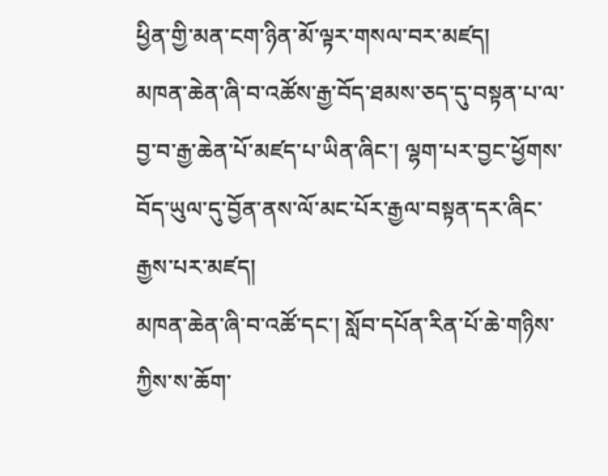ཕྱིན་གྱི་མན་ངག་ཉིན་མོ་ལྟར་གསལ་བར་མཛད།
མཁན་ཆེན་ཞི་བ་འཚོས་རྒྱ་བོད་ཐམས་ཅད་དུ་བསྟན་པ་ལ་བྱ་བ་རྒྱ་ཆེན་པོ་མཛད་པ་ཡིན་ཞིང་། ལྷག་པར་བྱང་ཕྱོགས་བོད་ཡུལ་དུ་བྱོན་ནས་ལོ་མང་པོར་རྒྱལ་བསྟན་དར་ཞིང་རྒྱས་པར་མཛད།
མཁན་ཆེན་ཞི་བ་འཚོ་དང་། སློབ་དཔོན་རིན་པོ་ཆེ་གཉིས་ཀྱིས་ས་ཆོག་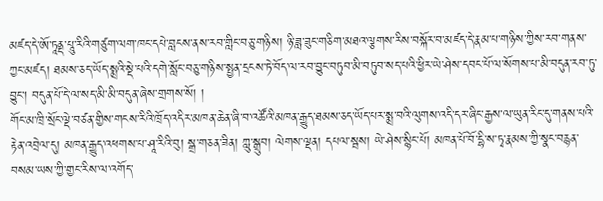མཛད་དེ་ཨོ་ཏཱནྡ་པཱུ་རིའི་གཙུག་ལག་ཁང་དཔེ་བླངས་ནས་རབ་གླིང་བཅུ་གཉིས། ཉི་ཟླ་ཟུང་གཅིག་མཐའ་ལྕགས་རིས་བསྐོར་བ་མཛད་དེ་རྣམ་པ་གཉིས་ཀྱིས་རབ་གནས་ཀྱང་མཛད། ཐམས་ཅད་ཡོད་སྨྲའི་སྡེ་པའི་དགེ་སློང་བཅུ་གཉིས་སྤྱན་དྲངས་ཏེ་བོད་ལ་རབ་བྱུང་བཏུབ་མི་བཏུབ་སད་པའི་ཕྱིར་ཡེ་ཤེས་དབང་པོ་ལ་སོགས་པ་མི་བདུན་རབ་ཏུ་བྱུང་། བདུན་པོ་དེ་ལ་སད་མི་མི་བདུན་ཞེས་གྲགས་སོ། །
གོང་མ་ཁྲི་སྲོང་ལྡེ་བཙན་གྱིས་གངས་རིའི་ཁྲོད་འདིར་མཁན་ཆེན་ཞི་བ་འཚོའི་མཁན་རྒྱུད་ཐམས་ཅད་ཡོད་པར་སྨྲ་བའི་ལུགས་འདི་དར་ཞིང་རྒྱས་ལ་ཡུན་རིང་དུ་གནས་པའི་རྟེན་འབྲེལ་དུ། མཁན་རྒྱུད་འཕགས་པ་ཤཱ་རིའི་བུ། སྒྲ་གཅན་ཟིན། ཀླུ་སྒྲུབ། ལེགས་ལྡན། དཔལ་སྦས། ཡེ་ཤེས་སྙིང་པོ། མཁན་པོ་བོ་དྷི་ས་ཏྭ་རྣམས་ཀྱི་སྣང་བརྙན་བསམ་ཡས་ཀྱི་གྱང་རིས་ལ་འགོད་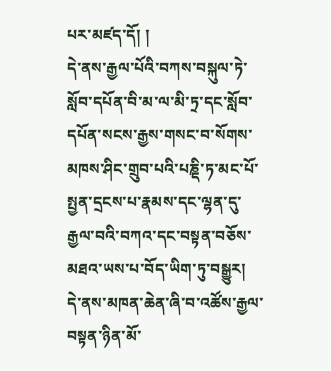པར་མཛད་དོ། །
དེ་ནས་རྒྱལ་པོའི་བཀས་བསྐུལ་ཏེ་སློབ་དཔོན་བི་མ་ལ་མི་ཏྲ་དང་སློབ་དཔོན་སངས་རྒྱས་གསང་བ་སོགས་མཁས་ཤིང་གྲུབ་པའི་པཎྡི་ཏ་མང་པོ་སྤྱན་དྲངས་པ་རྣམས་དང་ལྷན་དུ་རྒྱལ་བའི་བཀའ་དང་བསྟན་བཅོས་མཐའ་ཡས་པ་བོད་ཡིག་ཏུ་བསྒྱུར།
དེ་ནས་མཁན་ཆེན་ཞི་བ་འཚོས་རྒྱལ་བསྟན་ཉིན་མོ་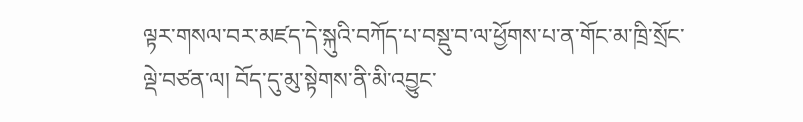ལྟར་གསལ་བར་མཛད་དེ་སྐུའི་བཀོད་པ་བསྡུ་བ་ལ་ཕྱོགས་པ་ན་གོང་མ་ཁྲི་སྲོང་ལྡེ་བཙན་ལ། བོད་དུ་མུ་སྟེགས་ནི་མི་འབྱུང་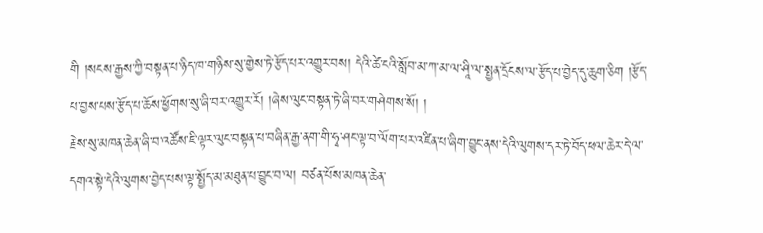གི །སངས་རྒྱས་ཀྱི་བསྟན་པ་ཉིད་ཁ་གཉིས་སུ་གྱེས་ཏེ་རྩོད་པར་འགྱུར་བས། དེའི་ཚེ་ངའི་སློབ་མ་ཀ་མ་ལ་ཤཱི་ལ་སྤྱན་དྲོངས་ལ་རྩོད་པ་བྱེད་དུ་ཆུག་ཅིག །རྩོད་པ་བྱས་པས་རྩོད་པ་ཆོས་ཕྱོགས་སུ་ཞི་བར་འགྱུར་རོ། །ཞེས་ལུང་བསྟན་ཏེ་ཞི་བར་གཤེགས་སོ། །
རྗེས་སུ་མཁན་ཆེན་ཞི་བ་འཚོས་ཇི་ལྟར་ལུང་བསྟན་པ་བཞིན་རྒྱ་ནག་གི་ཧྭ་ཤང་ལྟ་བ་ལོག་པར་འཛིན་པ་ཞིག་བྱུང་ནས་དེའི་ལུགས་དར་ཏེ་བོད་ཕལ་ཆེར་དེ་ལ་དགའ་སྟེ་དེའི་ལུགས་བྱེད་པས་ལྟ་སྤྱོད་མ་མཐུན་པ་བྱུང་བ་ལ། བཙན་པོས་མཁན་ཆེན་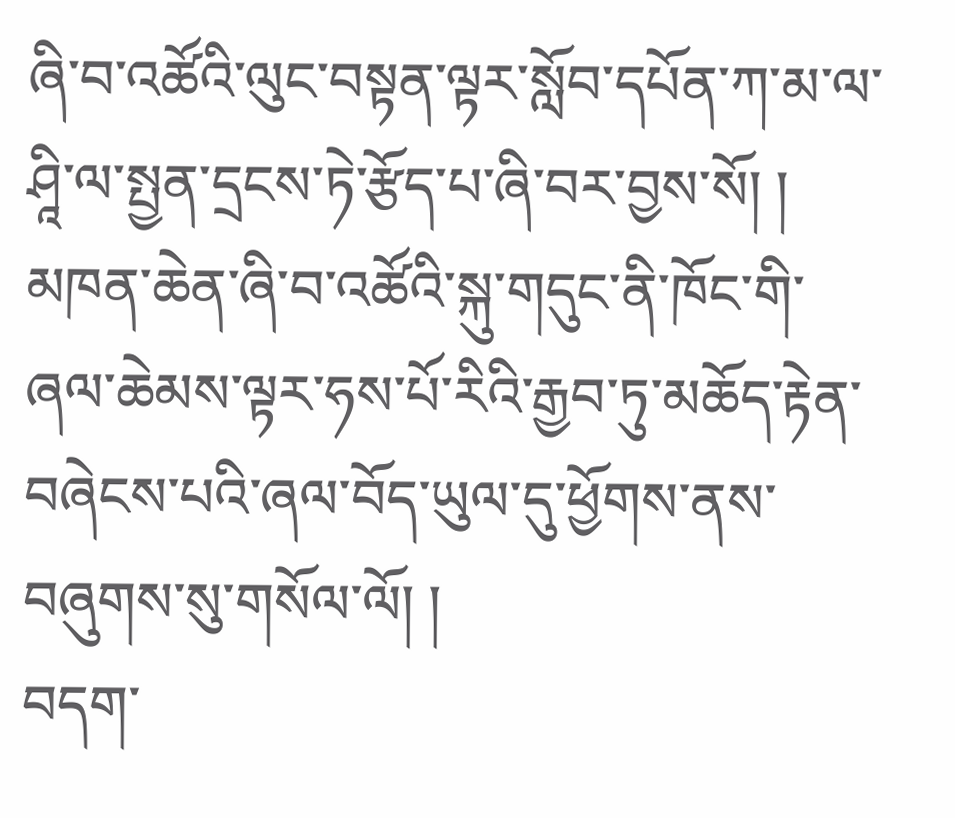ཞི་བ་འཚོའི་ལུང་བསྟན་ལྟར་སློབ་དཔོན་ཀ་མ་ལ་ཤཱི་ལ་སྤྱན་དྲངས་ཏེ་རྩོད་པ་ཞི་བར་བྱས་སོ། །
མཁན་ཆེན་ཞི་བ་འཚོའི་སྐུ་གདུང་ནི་ཁོང་གི་ཞལ་ཆེམས་ལྟར་ཧས་པོ་རིའི་རྒྱབ་ཏུ་མཆོད་རྟེན་བཞེངས་པའི་ཞལ་བོད་ཡུལ་དུ་ཕྱོགས་ནས་བཞུགས་སུ་གསོལ་ལོ། །
བདག་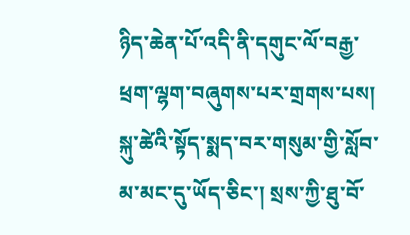ཉིད་ཆེན་པོ་འདི་ནི་དགུང་ལོ་བརྒྱ་ཕྲག་ལྷག་བཞུགས་པར་གྲགས་པས། སྐུ་ཚེའི་སྟོད་སྨད་བར་གསུམ་གྱི་སློབ་མ་མང་དུ་ཡོད་ཅིང་། སྲས་ཀྱི་ཐུ་བོ་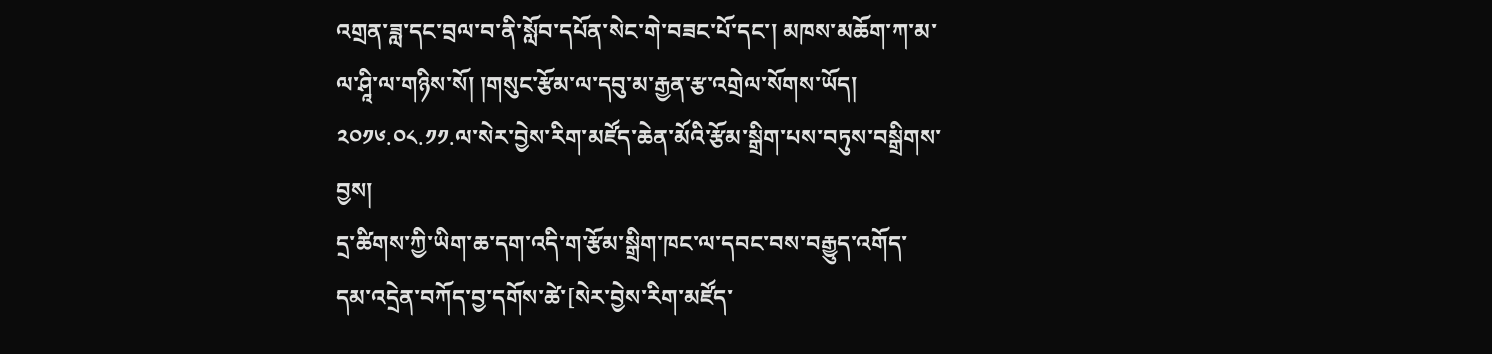འགྲན་ཟླ་དང་བྲལ་བ་ནི་སློབ་དཔོན་སེང་གེ་བཟང་པོ་དང་། མཁས་མཆོག་ཀ་མ་ལ་ཤཱི་ལ་གཉིས་སོ། །གསུང་རྩོམ་ལ་དབུ་མ་རྒྱན་རྩ་འགྲེལ་སོགས་ཡོད།
༢༠༡༦.༠༨.༡༡.ལ་སེར་བྱེས་རིག་མཛོད་ཆེན་མོའི་རྩོམ་སྒྲིག་པས་བཏུས་བསྒྲིགས་བྱས།
དྲ་ཚིགས་ཀྱི་ཡིག་ཆ་དག་འདི་ག་རྩོམ་སྒྲིག་ཁང་ལ་དབང་བས་བརྒྱུད་འགོད་དམ་འདྲེན་བཀོད་བྱ་དགོས་ཚེ་[སེར་བྱེས་རིག་མཛོད་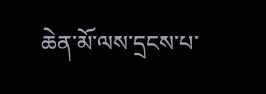ཆེན་མོ་ལས་དྲངས་པ་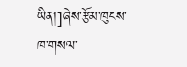ཡིན།]ཞེས་རྩོམ་ཁུངས་ཁ་གསལ་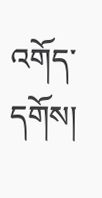འགོད་དགོས།